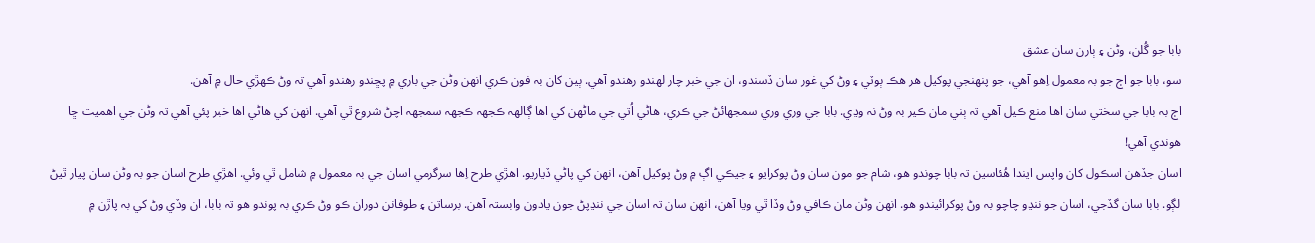بابا جو گُلن، وڻن ۽ ٻارن سان عشق
سو، بابا جو اڄ جو بہ معمول اِهو آهي، جو پنھنجي پوکيل هر هڪ ٻوٽي ۽ وڻ کي غور سان ڏسندو، ان جي خبر چار لھندو رهندو آهي. ٻين کان بہ فون ڪري انھن وڻن جي باري ۾ پڇندو رهندو آهي تہ وڻ ڪھڙي حال ۾ آهن.
اڄ بہ بابا جي سختي سان اها منع ڪيل آهي تہ ٻني مان ڪير بہ وڻ نہ وڍي. بابا جي وري وري سمجهائڻ جي ڪري، هاڻي اُتي جي ماڻھن کي اها ڳالھہ ڪجهہ ڪجهہ سمجهہ اچڻ شروع ٿي آهي. انھن کي هاڻي اها خبر پئي آهي تہ وڻن جي اهميت ڇا هوندي آهي!
اسان جڏهن اسڪول کان واپس ايندا هُئاسين تہ بابا چوندو هو، شام جو مون سان وڻ پوکرايو ۽ جيڪي اڳ ۾ وڻ پوکيل آهن، انھن کي پاڻي ڏياريو. اهڙي طرح اِها سرگرمي اسان جي بہ معمول ۾ شامل ٿي وئي. اهڙي طرح اسان جو بہ وڻن سان پيار ٿيڻ لڳو. بابا سان گڏجي، اسان جو ننڍو چاچو بہ وڻ پوکرائيندو هو. انھن وڻن مان ڪافي وڻ وڏا ٿي ويا آهن، انھن سان تہ اسان جي ننڍپڻ جون يادون وابستہ آهن. برساتن ۽ طوفانن دوران ڪو وڻ ڪري بہ پوندو هو تہ بابا، ان وڏي وڻ کي بہ پاڙن ۾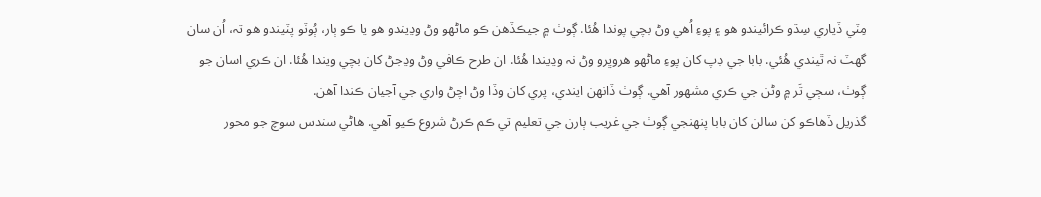مِٽي ڏياري سِڌو ڪرائيندو هو ۽ پوءِ اُهي وڻ بچي پوندا هُئا. ڳوٺ ۾ جيڪڏهن ڪو ماڻھو وڻ وڍيندو هو يا ڪو ٻار، ٻُوٽو پٽيندو هو تہ، اُن سان گهٽ نہ ٿيندي هُئي. بابا جي ڊپ کان پوءِ ماڻھو هروڀرو وڻ نہ وڍيندا هُئا. ان طرح ڪافي وڻ وڍجڻ کان بچي ويندا هُئا. ان ڪري اسان جو ڳوٺ، سڄي تَر ۾ وڻن جي ڪري مشھور آهي. ڳوٺ ڏانھن ايندي، پري کان وڏا وڻ اچڻ واري جي آجيان ڪندا آهن.
گذريل ڏهاڪو کن سالن کان بابا پنھنجي ڳوٺ جي غريب ٻارن جي تعليم تي ڪم ڪرڻ شروع ڪيو آهي. هاڻي سندس سوچ جو محور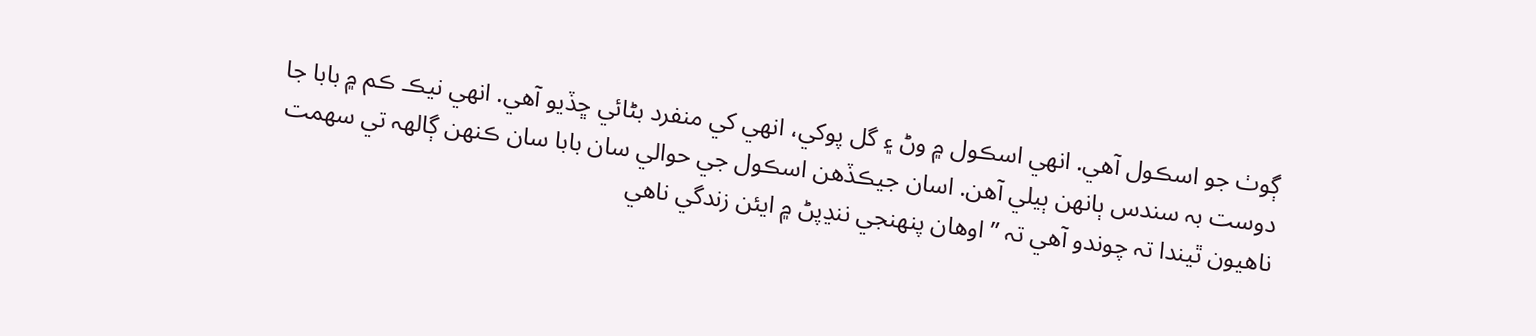ڳوٺ جو اسڪول آهي. انھي اسڪول ۾ وڻ ۽ گل پوکي، انھي کي منفرد بڻائي ڇڏيو آهي. انھي نيڪ ڪم ۾ بابا جا دوست بہ سندس ٻانھن ٻيلي آهن. اسان جيڪڏهن اسڪول جي حوالي سان بابا سان ڪنھن ڳالھہ تي سھمت ناهيون ٿيندا تہ چوندو آهي تہ ”اوهان پنھنجي ننڍپڻ ۾ ايئن زندگي ناهي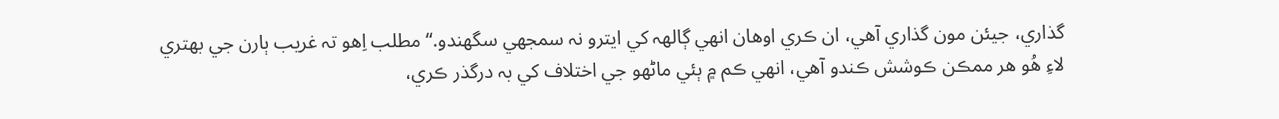گذاري، جيئن مون گذاري آهي، ان ڪري اوهان انھي ڳالھہ کي ايترو نہ سمجهي سگهندو.“ مطلب اِهو تہ غريب ٻارن جي بھتري لاءِ هُو هر ممڪن ڪوشش ڪندو آهي، انھي ڪم ۾ ٻئي ماڻھو جي اختلاف کي بہ درگذر ڪري،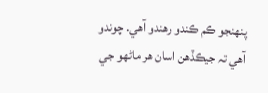پنھنجو ڪم ڪندو رهندو آهي. چوندو آهي تہ جيڪڏهن اسان هر ماڻھو جي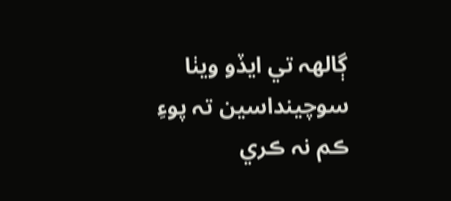ڳالھہ تي ايڏو ويٺا سوچينداسين تہ پوءِ ڪم نہ ڪري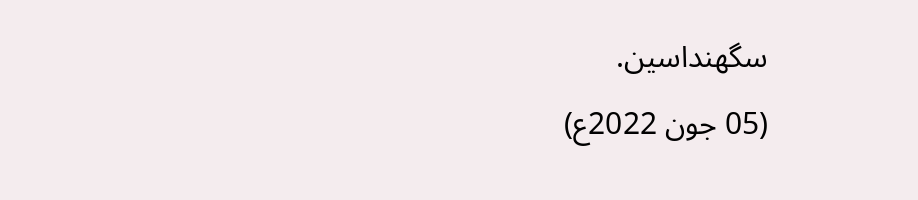سگهنداسين.
(05 جون 2022ع)